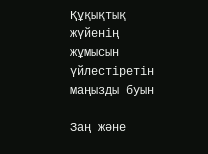Құқықтық жүйенің жұмысын үйлестіретін маңызды буын

Заң және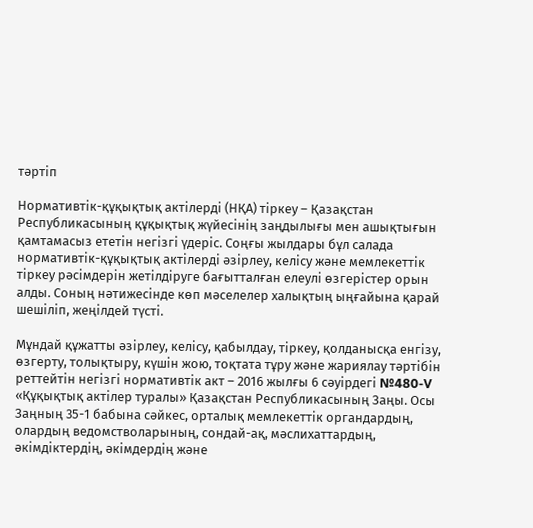тәртіп

Нормативтік-құқықтық актілерді (НҚА) тіркеу – Қазақстан Республикасының құқықтық жүйесінің заңдылығы мен ашықтығын қамтамасыз ететін негізгі үдеріс. Соңғы жылдары бұл салада нормативтік-құқықтық актілерді әзірлеу, келісу және мемлекеттік тіркеу рәсімдерін жетілдіруге бағытталған елеулі өзгерістер орын алды. Соның нәтижесінде көп мәселелер халықтың ыңғайына қарай шешіліп, жеңілдей түсті.

Мұндай құжатты әзірлеу, келісу, қабылдау, тіркеу, қолданысқа енгізу, өзгерту, толықтыру, күшін жою, тоқтата тұру және жариялау тәртібін реттейтін негізгі нормативтік акт – 2016 жылғы 6 сәуірдегі №480-V «Құқықтық актілер туралы» Қазақстан Республикасының Заңы. Осы Заңның 35-1 бабына сәйкес, орталық мемлекеттік органдардың, олардың ведомстволарының, сондай-ақ, мәслихаттардың, әкімдіктердің, әкімдердің және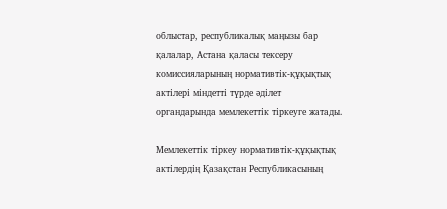облыстар, республикалық маңызы бар қалалар, Астана қаласы тексеру комиссияларының нормативтік-құқықтық актілері міндетті түрде әділет органдарында мемлекеттік тіркеуге жатады.

Мемлекеттік тіркеу нормативтік-құқықтық актілердің Қазақстан Республикасының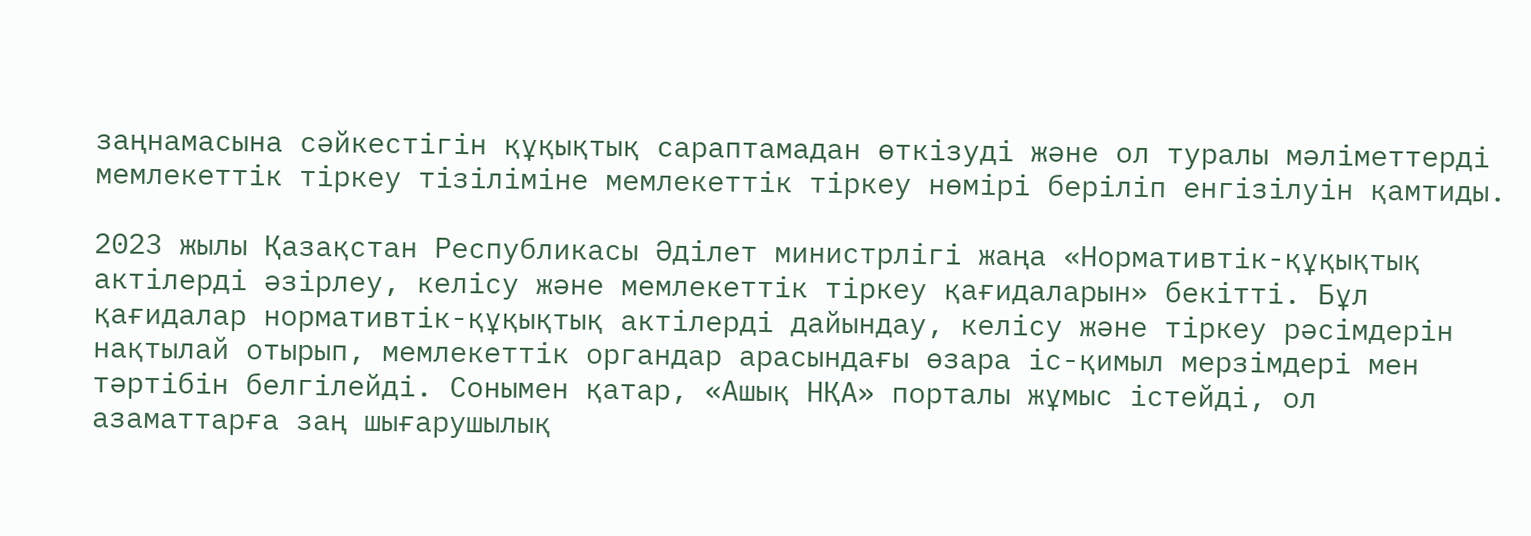заңнамасына сәйкестігін құқықтық сараптамадан өткізуді және ол туралы мәліметтерді мемлекеттік тіркеу тізіліміне мемлекеттік тіркеу нөмірі беріліп енгізілуін қамтиды.

2023 жылы Қазақстан Республикасы Әділет министрлігі жаңа «Нормативтік-құқықтық актілерді әзірлеу, келісу және мемлекеттік тіркеу қағидаларын» бекітті. Бұл қағидалар нормативтік-құқықтық актілерді дайындау, келісу және тіркеу рәсімдерін нақтылай отырып, мемлекеттік органдар арасындағы өзара іс-қимыл мерзімдері мен тәртібін белгілейді. Сонымен қатар, «Ашық НҚА» порталы жұмыс істейді, ол азаматтарға заң шығарушылық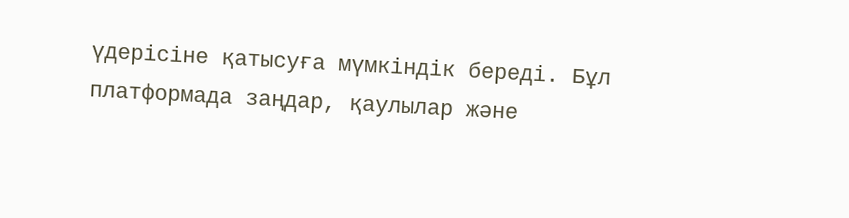үдерісіне қатысуға мүмкіндік береді. Бұл платформада заңдар, қаулылар және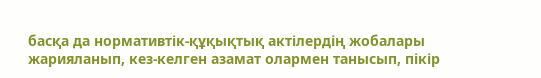басқа да нормативтік-құқықтық актілердің жобалары жарияланып, кез-келген азамат олармен танысып, пікір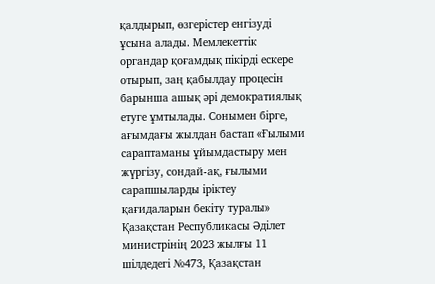қалдырып, өзгерістер енгізуді ұсына алады. Мемлекеттік органдар қоғамдық пікірді ескере отырып, заң қабылдау процесін барынша ашық әрі демократиялық етуге ұмтылады. Сонымен бірге, ағымдағы жылдан бастап «Ғылыми сараптаманы ұйымдастыру мен жүргізу, сондай-ақ, ғылыми сарапшыларды іріктеу қағидаларын бекіту туралы» Қазақстан Республикасы Әділет министрінің 2023 жылғы 11 шілдедегі №473, Қазақстан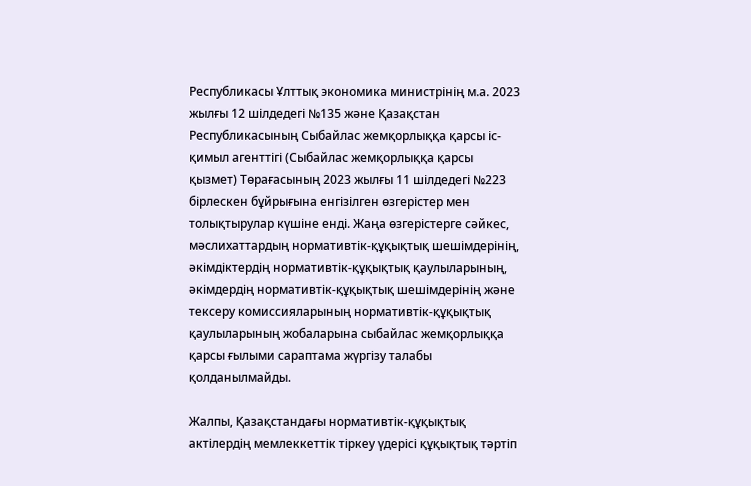Республикасы Ұлттық экономика министрінің м.а. 2023 жылғы 12 шілдедегі №135 және Қазақстан Республикасының Сыбайлас жемқорлыққа қарсы іс-қимыл агенттігі (Сыбайлас жемқорлыққа қарсы қызмет) Төрағасының 2023 жылғы 11 шілдедегі №223 бірлескен бұйрығына енгізілген өзгерістер мен толықтырулар күшіне енді. Жаңа өзгерістерге сәйкес, мәслихаттардың нормативтік-құқықтық шешімдерінің, әкімдіктердің нормативтік-құқықтық қаулыларының, әкімдердің нормативтік-құқықтық шешімдерінің және тексеру комиссияларының нормативтік-құқықтық қаулыларының жобаларына сыбайлас жемқорлыққа қарсы ғылыми сараптама жүргізу талабы қолданылмайды.

Жалпы, Қазақстандағы нормативтік-құқықтық актілердің мемлеккеттік тіркеу үдерісі құқықтық тәртіп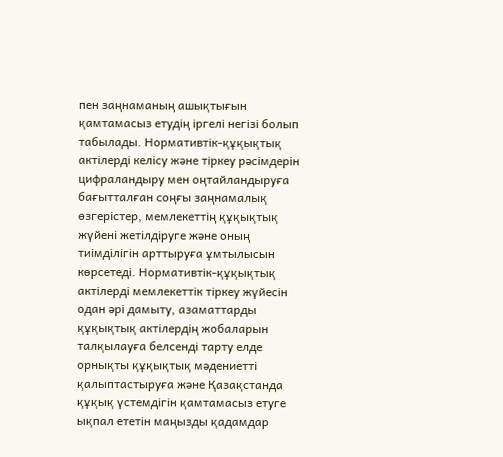пен заңнаманың ашықтығын қамтамасыз етудің іргелі негізі болып табылады. Нормативтік-құқықтық актілерді келісу және тіркеу рәсімдерін цифраландыру мен оңтайландыруға бағытталған соңғы заңнамалық өзгерістер, мемлекеттің құқықтық жүйені жетілдіруге және оның тиімділігін арттыруға ұмтылысын көрсетеді. Нормативтік-құқықтық актілерді мемлекеттік тіркеу жүйесін одан әрі дамыту, азаматтарды құқықтық актілердің жобаларын талқылауға белсенді тарту елде орнықты құқықтық мәдениетті қалыптастыруға және Қазақстанда құқық үстемдігін қамтамасыз етуге ықпал ететін маңызды қадамдар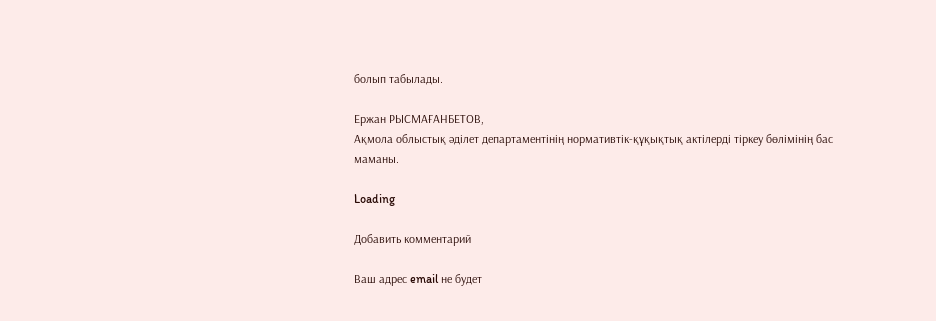болып табылады.

Ержан РЫСМАҒАНБЕТОВ,
Ақмола облыстық әділет департаментінің нормативтік-құқықтық актілерді тіркеу бөлімінің бас маманы.

Loading

Добавить комментарий

Ваш адрес email не будет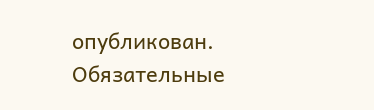опубликован. Обязательные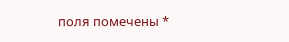поля помечены *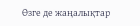Өзге де жаңалықтар